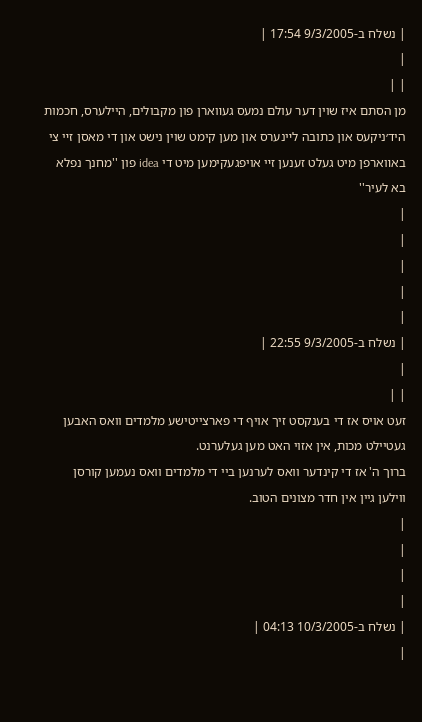| נשלח ב-9/3/2005 17:54 |
|
| |
מן הסתם איז שוין דער עולם נמעס געװארן פון מקבולים, היילערס, חכמות היד׳ניקעס און כתובה לײנערס און מען קימט שוין נישט און די מאסן זײ צי באװארפן מיט געלט זענען זײ אויפגעקימען מיט די idea פון ''מחנך נפלא בא לעיר''
|
|
|
|
|
| נשלח ב-9/3/2005 22:55 |
|
| |
זעט אויס אז די בענקסט זיך אויף די פארצייטישע מלמדים וואס האבען געטיילט מכות, אין אזוי האט מען געלערנט.
ברוך ה' אז די קינדער וואס לערנען ביי די מלמדים וואס נעמען קורסן ווילען גיין אין חדר מצונים הטוב.
|
|
|
|
| נשלח ב-10/3/2005 04:13 |
|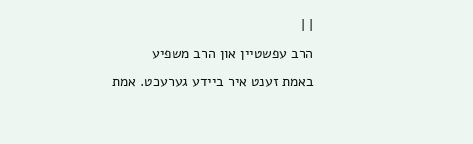| |
הרב עפשטיין און הרב משפיע
באמת זענט איר ביידע גערעכט. אמת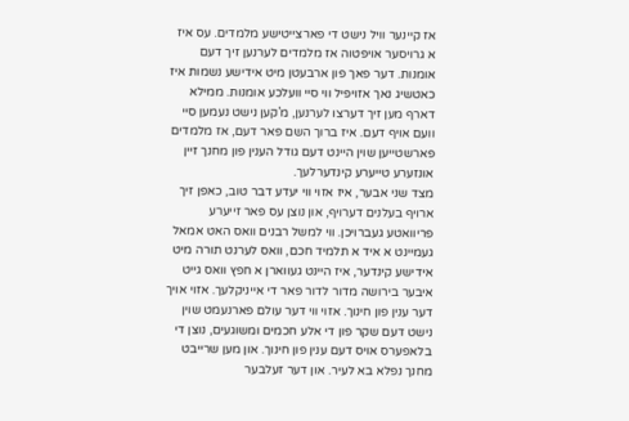אז קיינער וויל נישט די פארצייטישע מלמדים. עס איז א גרויסער אויפטוה אז מלמדים לערנען זיך דעם אומנות. דער פאך פון ארבעטן מיט אידישע נשמות איז כאטשיג נאך אזויפיל ווי סיי וועלכע אומנות. ממילא דארף מען זיך דערצו לערנען, מ'קען נישט נעמען סיי וועם אויף דעם. איז ברוך השם פאר דעם, אז מלמדים פארשטייען שוין היינט דעם גודל הענין פון מחנך זיין אונזערע טייערע קינדערלעך.
מצד שני אבער, איז אזוי ווי יעדע דבר טוב, כאפן זיך ארויף בעלנים דערויף, און נוצן עס פאר זייערע פריוואטע געברויכן. ווי למשל רבנים וואס האט אמאל געמיינט א איד א תלמיד חכם, וואס לערנט תורה מיט אידישע קינדער, איז היינט געווארן א חפץ וואס גייט איבער בירושה מדור לדור פאר די אייניקלעך. אזוי אויך דער ענין פון חינוך. אזוי ווי דער עולם פארנעמט שוין נישט דעם שקר פון די אלע חכמים ומשוגעים, נוצן די בלאפערס אויס דעם ענין פון חינוך. און מען שרייבט מחנך נפלא בא לעיר. און דער זעלבער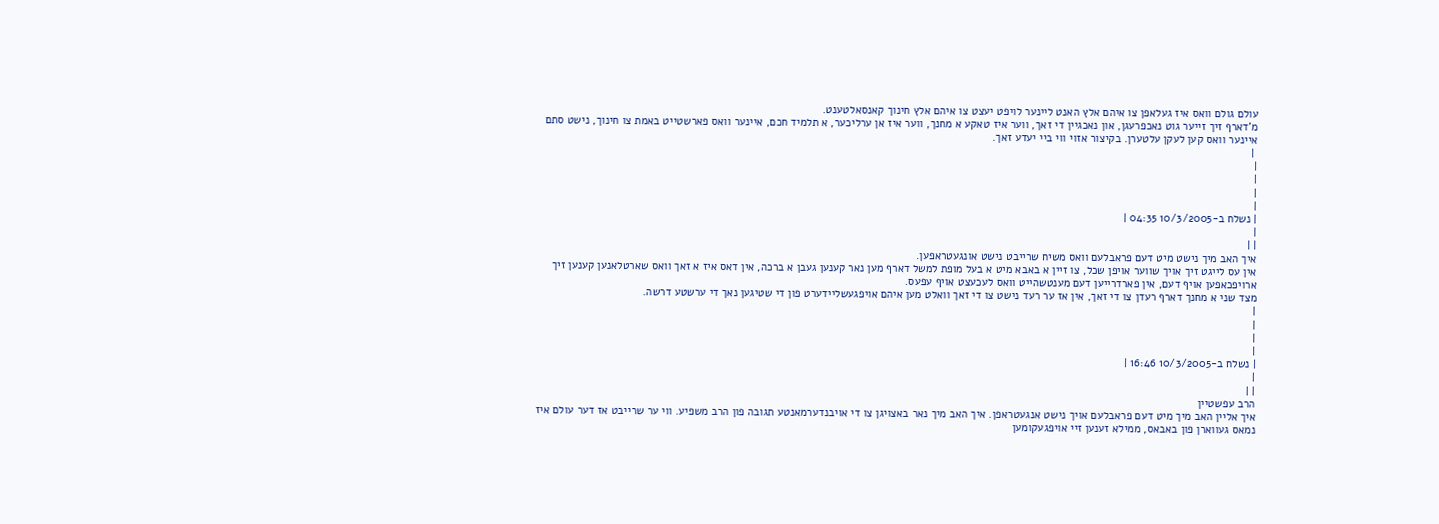עולם גולם וואס איז געלאפן צו איהם אלץ האנט ליינער לויפט יעצט צו איהם אלץ חינוך קאנסאלטענט.
מ'דארף זיך זייער גוט נאכפרעגן, און נאכגיין די זאך, ווער איז טאקע א מחנך, ווער איז אן ערליכער, א תלמיד חכם, איינער וואס פארשטייט באמת צו חינוך, נישט סתם איינער וואס קען לעקן עלטערן. בקיצור אזוי ווי ביי יעדע זאך.
 |
|
|
|
|
| נשלח ב-10/3/2005 04:35 |
|
| |
איך האב מיך נישט מיט דעם פראבלעם וואס משיח שרייבט נישט אונגעטראפען.
אין עס לייגט זיך אויך שווער אויפן שכל, צו זיין א באבא מיט א בעל מופת למשל דארף מען נאר קענען געבן א ברכה, אין דאס איז א זאך וואס שארטלאנען קענען זיך ארויפכאפען אויף דעם, אין פארדרייען דעם מענטשהייט וואס לעכעצט אויף עפעס.
מצד שני א מחנך דארף רעדן צו די זאך, אין אז ער רעד נישט צו די זאך וואלט מען איהם אויפגעשליידערט פון די שטיגען נאך די ערשטע דרשה.
|
|
|
|
| נשלח ב-10/3/2005 16:46 |
|
| |
הרב עפשטיין
איך אליין האב מיך מיט דעם פראבלעם אויך נישט אנגעטראפן. איך האב מיך נאר באצויגן צו די אויבנדערמאנטע תגובה פון הרב משפיע. ווי ער שרייבט אז דער עולם איז נמאס געווארן פון באבאס, ממילא זענען זיי אויפגעקומען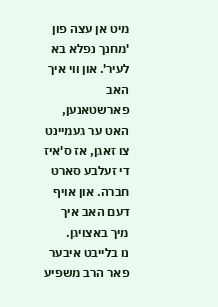מיט אן עצה פון 'מחנך נפלא בא לעיר'. און ווי איך האב פארשטאנען, האט ער געמיינט צו זאגן, אז ס'איז די זעלבע סארט חברה. און אויף דעם האב איך מיך באצויגן.
נו בלייבט איבער פאר הרב משפיע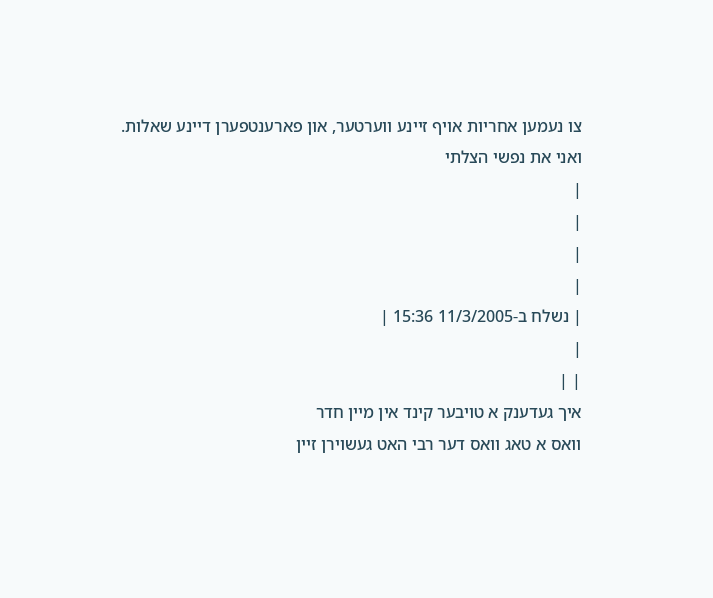צו נעמען אחריות אויף זיינע ווערטער, און פארענטפערן דיינע שאלות.
ואני את נפשי הצלתי
|
|
|
|
| נשלח ב-11/3/2005 15:36 |
|
| |
איך געדענק א טויבער קינד אין מיין חדר
וואס א טאג וואס דער רבי האט געשוירן זיין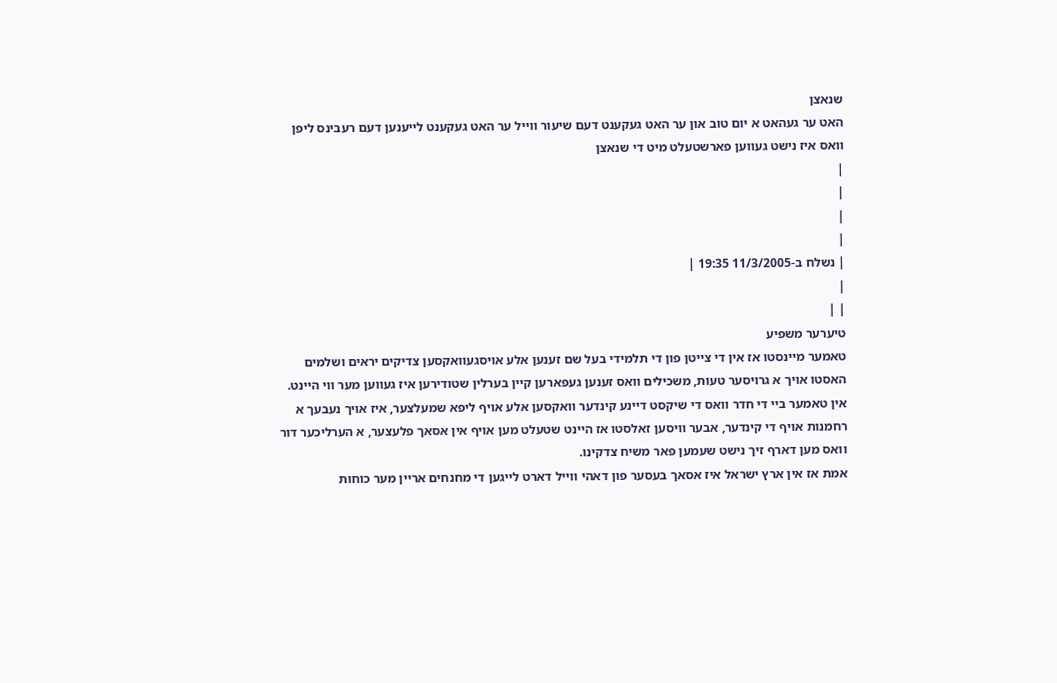שנאצן
האט ער געהאט א יום טוב און ער האט געקענט דעם שיעור ווייל ער האט געקענט לייענען דעם רעבינס ליפן וואס איז נישט געווען פארשטעלט מיט די שנאצן
|
|
|
|
| נשלח ב-11/3/2005 19:35 |
|
| |
טיערער משפיע
טאמער מיינסטו אז אין די צייטן פון די תלמידי בעל שם זענען אלע אויסגעוואקסען צדיקים יראים ושלמים האסטו אויך א גרויסער טעות, משכילים וואס זענען געפארען קיין בערלין שטודירען איז געווען מער ווי היינט.
אין טאמער ביי די חדר וואס די שיקסט דיינע קינדער וואקסען אלע אויף ליפא שמעלצער, איז אויך נעבעך א רחמנות אויף די קינדער, אבער וויסען זאלסטו אז היינט שטעלט מען אויף אין אסאך פלעצער, א הערליכער דור וואס מען דארף זיך נישט שעמען פאר משיח צדקינו.
אמת אז אין ארץ ישראל איז אסאך בעסער פון דאהי ווייל דארט לייגען די מחנחים אריין מער כוחות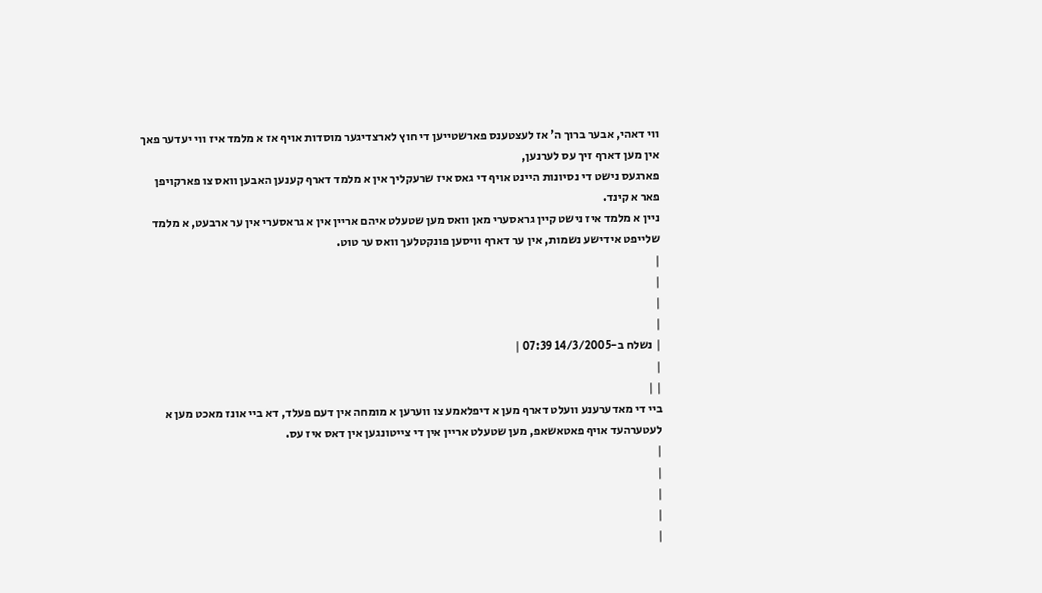ווי דאהי, אבער ברוך ה' אז לעצטענס פארשטייען די חוץ לארצדיגער מוסדות אויף אז א מלמד איז ווי יעדער פאך אין מען דארף זיך עס לערנען,
פארגעס נישט די נסיונות היינט אויף די גאס איז שרעקליך אין א מלמד דארף קענען האבען וואס צו פארקויפן פאר א קינד.
ניין א מלמד איז נישט קיין גראסערי מאן וואס מען שטעלט איהם אריין אין א גראסערי אין ער ארבעט, א מלמד שלייפט אידישע נשמות, אין ער דארף וויסען פונקטלעך וואס ער טוט.
|
|
|
|
| נשלח ב-14/3/2005 07:39 |
|
| |
ביי די מאדערענע וועלט דארף מען א דיפלאמע צו ווערען א מומחה אין דעם פעלד, דא ביי אונז מאכט מען א לעטערהעד אויף פאטאשאפ, מען שטעלט אריין אין די צייטונגען אין דאס איז עס.
|
|
|
|
|